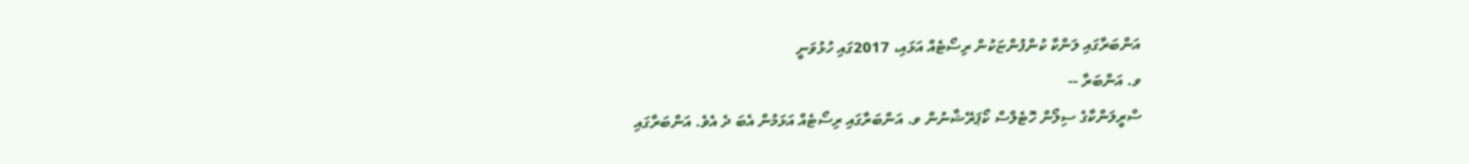އަންބަރާގައި ލަންކާ ކުންފުންޏަކުން ރިސޯޓެއް އަޅައި، 2017ގައި ހުޅުވަނީ
ވ. އަންބަރާ --
ސްރީލަންކާގެ ސިލޯން ހޮޓެލްސް ކޯޕަރޭޝާނުން ވ. އަންބަރާގައި ރިސޯޓެއް އަޅަމުން އެބަ ދެ އެވެ. އަންބަރާގައި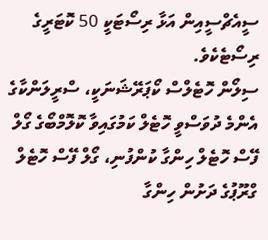ސީއެޗްސީއިން އަޅާ ރިސޯޓަކީ 50 ކޮޓަރީގެ ރިސޯޓެކެވެ.
ސިލޯން ހޮޓެލްސް ކޯޕަރޭޝަނަކީ، ސްރީލަންކާގެ އެންމެ ދުވަސްވީ ހޮޓެލް ކަމުގައިވާ ކޮލޮމްބޯގެ ގޯލް ފޭސް ހޮޓެލް ހިންގާ ކުންފުނި، ގޯލް ފޭސް ހޮޓެލް ގްރޫޕުގެ ދަށުން ހިންގާ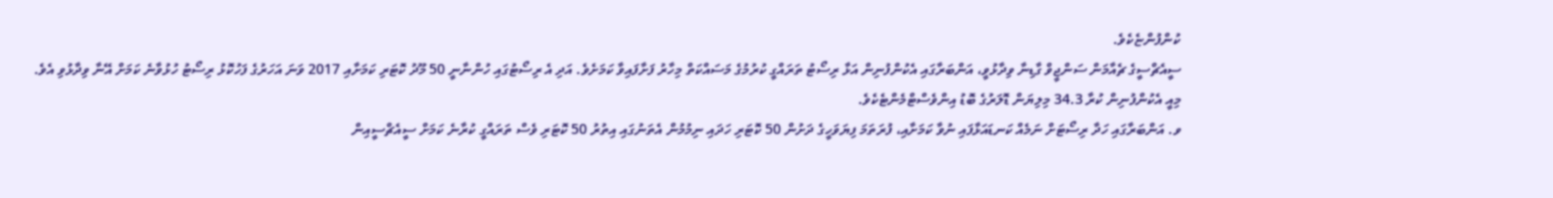ކުންފުންޏެކެވެ.
ސީއެޗްސީގެ ޗެއާމަން ސަންޖީވް ގާޑިނާ ވިދާޅުވީ، އަންބަރާގައި އެކުންފުނިން އަޅާ ރިސޯޓު ތަރައްގީ ކުރުމުގެ މަސައްކަތް މިހާރު ފަށާފައިވާ ކަމަށެވެ. އަދި އެ ރިސޯޓުގައި ހުންނާނީ 50 މޫދު ކޮޓަރި ކަމަށާއި 2017 ވަނަ އަހަރުގެ ފަހުކޮޅު ރިސޯޓު ހުޅުވާނެ ކަމަށް އޭނާ ވިދާޅުވި އެވެ.
މިއީ އެކުންފުނިން ކުރާ 34.3 މިލިޔަން ޑޮލަރުގެ ބޮޑު އިންވެސްޓްމެންޓެކެވެ.
ވ. އަންބަރާގައި ހަދާ ރިސޯޓަށް ނަމެއް ކަނޑައަޅާފައި ނުވާ ކަމަށާއި، ފުރަތަމަ ފިޔަވަހީގެ ދަށުން 50 ކޮޓަރި ހަދައި ނިމުމުން އެތަނުގައި އިތުރު 50 ކޮޓަރި ވެސް ތަރައްގީ ކުރާނެ ކަމަށް ސީއެޗްސީއިން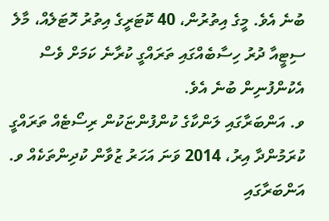ބުނެ އެވެ. މީގެ އިތުރުން، 40 ކޮޓަރީގެ އިތުރު ހޮޓަލެއް، މާލެ ސިޓީއާ ދުރު ހިސާބެއްގައި ތަރައްގީ ކުރާނެ ކަމަށް ވެސް އެކުންފުނިން ބުނެ އެވެ.
ވ. އަންބަރާގައި ލަންކާގެ ކުންފުންޏަކުން ރިސޯޓެއް ތަރައްގީ ކުރަމުންދާ އިރު، 2014 ވަނަ އަހަރު ޒުވާން ކުދިންތަކެއް ވ. އަންބަރާގައި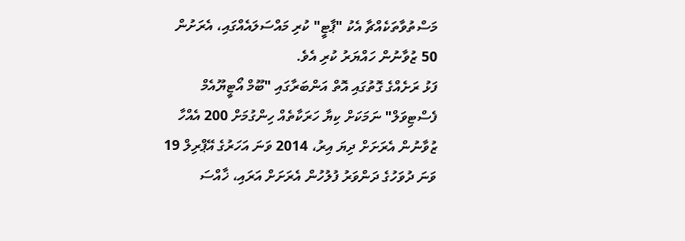މަސްތުވާތަކެއްޗާ އެކު "ޕާޓީ" ކުރި މައްސަލައެއްގައި، އެރަށުން 50 ޒުވާނުން ހައްޔަރު ކުރި އެވެ.
ފަޅު ރަށެއްގެ ގޮތުގައި އޮތް އަންބަރާގައި "ބޫމް އޯޓީޔޫއެމް ފެސްޓިވަލް" ނަމަކަށް ކިޔާ ހަރަކާތެއް ހިންގުމަށް 200 އެއްހާ ޒުވާނުން އެރަށަށް ދިޔަ އިރު، 2014 ވަނަ އަހަރުގެ އޭޕްރިލް 19 ވަނަ ދުވަހުގެ ދަންވަރު ފުލުހުން އެރަށަށް އަރައި، ޚާއްސަ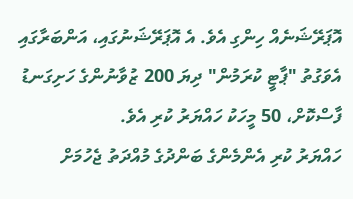އޮޕަރޭޝަނެއް ހިންގި އެވެ. އެ އޮޕަރޭޝަނުގައި، އަންބަރާގައި އެވަގުތު "ޕާޓީ ކުރަމުން" ދިޔަ 200 ޒުވާނުންގެ ހަށިގަނޑު ފާސްކޮށް، 50 މީހަކު ހައްޔަރު ކުރި އެވެ.
ހައްޔަރު ކުރި އެންމެންގެ ބަންދުގެ މުއްދަތު ޖެހުމަށް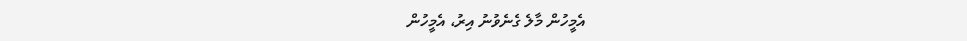އެމީހުން މާލެ ގެނެވުނު އިރު، އެމީހުން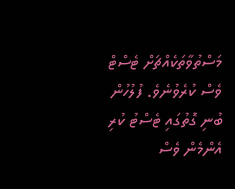މަސްތުވާތަކެއްޗަށް ޓެސްޓް ވެސް ކުރެވުނެވެ. ފުލުހުން ބުނި ގޮތުގައި ޓެސްޓު ކުރި އެންމެން ވެސް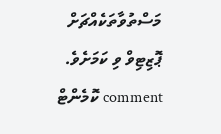މަސްތުވާތަކެއްޗަށް ޕޮޒިޓިވް ވި ކަމަށެވެ.
comment ކޮމެންޓް